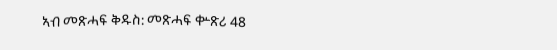ኣብ መጽሓፍ ቅዱስ: መጽሓፍ ቍጽሪ 48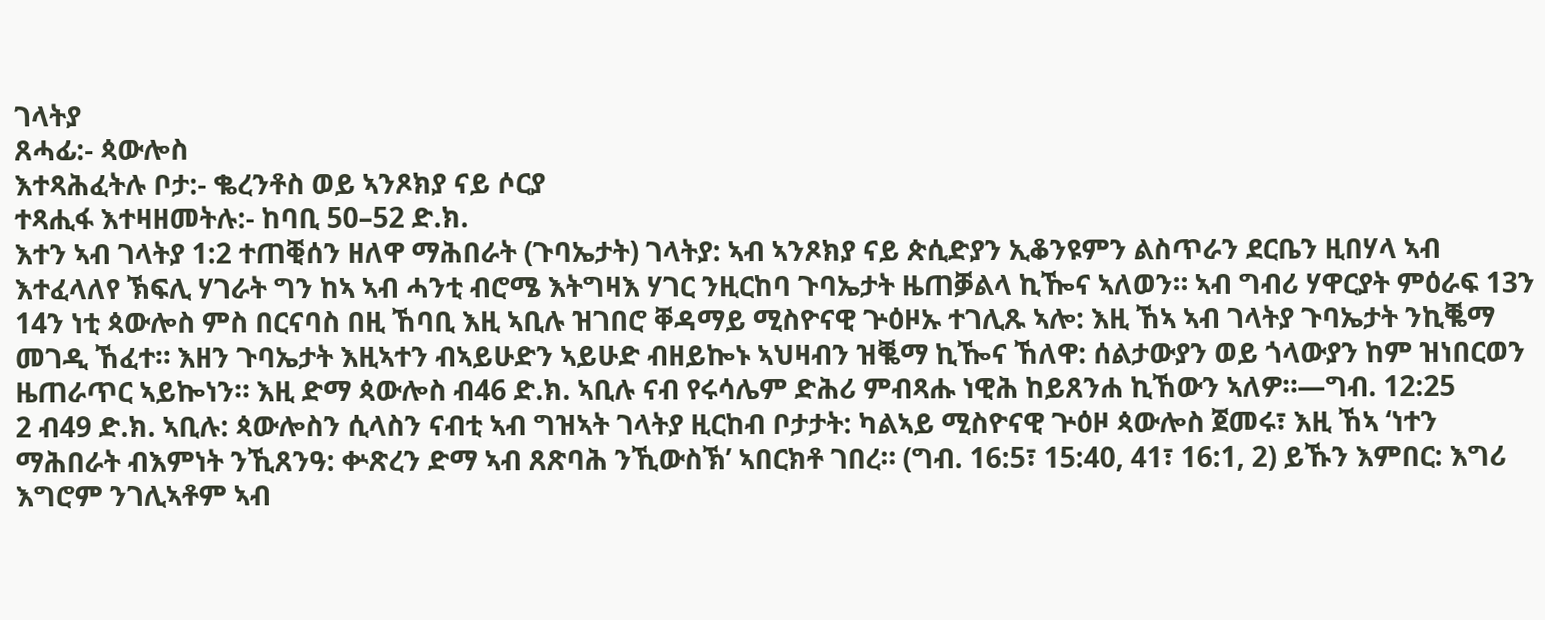ገላትያ
ጸሓፊ:- ጳውሎስ
እተጻሕፈትሉ ቦታ:- ቈረንቶስ ወይ ኣንጾክያ ናይ ሶርያ
ተጻሒፋ እተዛዘመትሉ:- ከባቢ 50–52 ድ.ክ.
እተን ኣብ ገላትያ 1:2 ተጠቒሰን ዘለዋ ማሕበራት (ጉባኤታት) ገላትያ: ኣብ ኣንጾክያ ናይ ጵሲድያን ኢቆንዩምን ልስጥራን ደርቤን ዚበሃላ ኣብ እተፈላለየ ኽፍሊ ሃገራት ግን ከኣ ኣብ ሓንቲ ብሮሜ እትግዛእ ሃገር ንዚርከባ ጉባኤታት ዜጠቓልላ ኪዀና ኣለወን። ኣብ ግብሪ ሃዋርያት ምዕራፍ 13ን 14ን ነቲ ጳውሎስ ምስ በርናባስ በዚ ኸባቢ እዚ ኣቢሉ ዝገበሮ ቐዳማይ ሚስዮናዊ ጕዕዞኡ ተገሊጹ ኣሎ: እዚ ኸኣ ኣብ ገላትያ ጉባኤታት ንኪቘማ መገዲ ኸፈተ። እዘን ጉባኤታት እዚኣተን ብኣይሁድን ኣይሁድ ብዘይኰኑ ኣህዛብን ዝቘማ ኪዀና ኸለዋ: ሰልታውያን ወይ ጎላውያን ከም ዝነበርወን ዜጠራጥር ኣይኰነን። እዚ ድማ ጳውሎስ ብ46 ድ.ክ. ኣቢሉ ናብ የሩሳሌም ድሕሪ ምብጻሑ ነዊሕ ከይጸንሐ ኪኸውን ኣለዎ።—ግብ. 12:25
2 ብ49 ድ.ክ. ኣቢሉ: ጳውሎስን ሲላስን ናብቲ ኣብ ግዝኣት ገላትያ ዚርከብ ቦታታት: ካልኣይ ሚስዮናዊ ጕዕዞ ጳውሎስ ጀመሩ፣ እዚ ኸኣ ‘ነተን ማሕበራት ብእምነት ንኺጸንዓ: ቍጽረን ድማ ኣብ ጸጽባሕ ንኺውስኽ’ ኣበርክቶ ገበረ። (ግብ. 16:5፣ 15:40, 41፣ 16:1, 2) ይኹን እምበር: እግሪ እግሮም ንገሊኣቶም ኣብ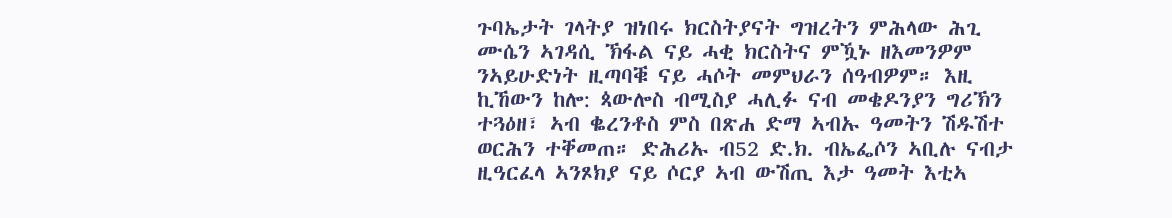ጉባኤታት ገላትያ ዝነበሩ ክርስትያናት ግዝረትን ምሕላው ሕጊ ሙሴን ኣገዳሲ ኽፋል ናይ ሓቂ ክርስትና ምዃኑ ዘእመንዎም ንኣይሁድነት ዚጣባቑ ናይ ሓሶት መምህራን ሰዓብዎም። እዚ ኪኸውን ከሎ: ጳውሎስ ብሚስያ ሓሊፉ ናብ መቄዶንያን ግሪኽን ተጓዕዘ፣ ኣብ ቈረንቶስ ምስ በጽሐ ድማ ኣብኡ ዓመትን ሽዱሽተ ወርሕን ተቐመጠ። ድሕሪኡ ብ52 ድ.ክ. ብኤፌሶን ኣቢሉ ናብታ ዚዓርፈላ ኣንጾክያ ናይ ሶርያ ኣብ ውሽጢ እታ ዓመት እቲኣ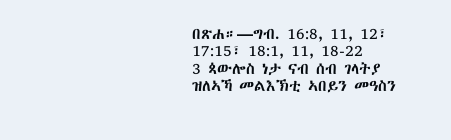በጽሐ።—ግብ. 16:8, 11, 12፣ 17:15፣ 18:1, 11, 18-22
3 ጳውሎስ ነታ ናብ ሰብ ገላትያ ዝለኣኻ መልእኽቲ ኣበይን መዓስን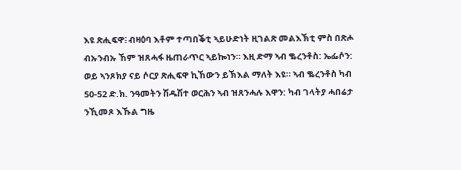እዩ ጽሒፍዋ፧ ብዛዕባ እቶም ተጣበቕቲ ኣይሁድነት ዚገልጽ መልእኽቲ ምስ በጽሖ ብኡንብኡ ኸም ዝጸሓፋ ዜጠራጥር ኣይኰነን። እዚ ድማ ኣብ ቈረንቶስ: ኤፌሶን: ወይ ኣንጾክያ ናይ ሶርያ ጽሒፍዋ ኪኸውን ይኽእል ማለት እዩ። ኣብ ቈረንቶስ ካብ 50-52 ድ.ክ. ንዓመትን ሽዱሽተ ወርሕን ኣብ ዝጸንሓሉ እዋን: ካብ ገላትያ ሓበሬታ ንኺመጾ እኹል ግዜ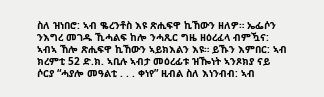ስለ ዝነበሮ: ኣብ ቈረንቶስ እዩ ጽሒፍዋ ኪኸውን ዘለዎ። ኤፌሶን ንእግረ መገዱ ኺሓልፍ ከሎ ንሓጺር ግዜ ዘዕረፈላ ብምዃና: ኣብኣ ኸሎ ጽሒፍዋ ኪኸውን ኣይክእልን እዩ። ይኹን እምበር: ኣብ ክረምቲ 52 ድ.ክ. ኣቢሉ ኣብታ መዕረፊቱ ዝዀነት ኣንጾክያ ናይ ሶርያ “ሓያሎ መዓልቲ . . . ቀነየ” ዚብል ስለ እነንብብ: ኣብ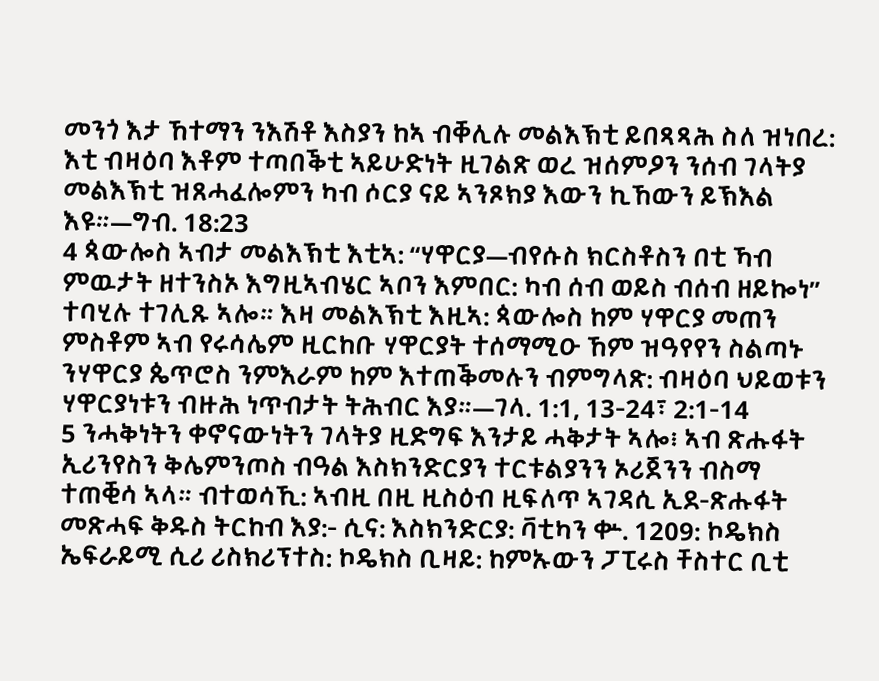መንጎ እታ ኸተማን ንእሽቶ እስያን ከኣ ብቐሊሉ መልእኽቲ ይበጻጻሕ ስለ ዝነበረ: እቲ ብዛዕባ እቶም ተጣበቕቲ ኣይሁድነት ዚገልጽ ወረ ዝሰምዖን ንሰብ ገላትያ መልእኽቲ ዝጸሓፈሎምን ካብ ሶርያ ናይ ኣንጾክያ እውን ኪኸውን ይኽእል እዩ።—ግብ. 18:23
4 ጳውሎስ ኣብታ መልእኽቲ እቲኣ: “ሃዋርያ—ብየሱስ ክርስቶስን በቲ ኻብ ምዉታት ዘተንስኦ እግዚኣብሄር ኣቦን እምበር: ካብ ሰብ ወይስ ብሰብ ዘይኰነ” ተባሂሉ ተገሊጹ ኣሎ። እዛ መልእኽቲ እዚኣ: ጳውሎስ ከም ሃዋርያ መጠን ምስቶም ኣብ የሩሳሌም ዚርከቡ ሃዋርያት ተሰማሚዑ ኸም ዝዓየየን ስልጣኑ ንሃዋርያ ጴጥሮስ ንምእራም ከም እተጠቕመሉን ብምግላጽ: ብዛዕባ ህይወቱን ሃዋርያነቱን ብዙሕ ነጥብታት ትሕብር እያ።—ገላ. 1:1, 13-24፣ 2:1-14
5 ንሓቅነትን ቀኖናውነትን ገላትያ ዚድግፍ እንታይ ሓቅታት ኣሎ፧ ኣብ ጽሑፋት ኢሪንየስን ቅሌምንጦስ ብዓል እስክንድርያን ተርቱልያንን ኦሪጀንን ብስማ ተጠቒሳ ኣላ። ብተወሳኺ: ኣብዚ በዚ ዚስዕብ ዚፍለጥ ኣገዳሲ ኢደ-ጽሑፋት መጽሓፍ ቅዱስ ትርከብ እያ:- ሲና: እስክንድርያ: ቫቲካን ቍ. 1209: ኮዴክስ ኤፍራይሚ ሲሪ ሪስክሪፕተስ: ኮዴክስ ቢዛይ: ከምኡውን ፓፒሩስ ቸስተር ቢቲ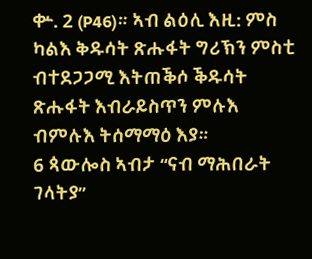ቍ. 2 (P46)። ኣብ ልዕሊ እዚ: ምስ ካልእ ቅዱሳት ጽሑፋት ግሪኽን ምስቲ ብተደጋጋሚ እትጠቕሶ ቕዱሳት ጽሑፋት እብራይስጥን ምሉእ ብምሉእ ትሰማማዕ እያ።
6 ጳውሎስ ኣብታ “ናብ ማሕበራት ገላትያ”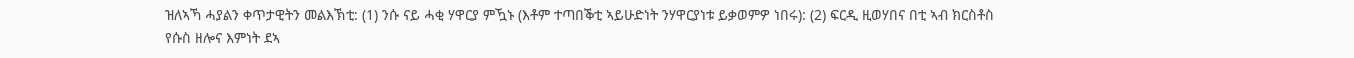ዝለኣኻ ሓያልን ቀጥታዊትን መልእኽቲ: (1) ንሱ ናይ ሓቂ ሃዋርያ ምዃኑ (እቶም ተጣበቕቲ ኣይሁድነት ንሃዋርያነቱ ይቃወምዎ ነበሩ): (2) ፍርዲ ዚወሃበና በቲ ኣብ ክርስቶስ የሱስ ዘሎና እምነት ደኣ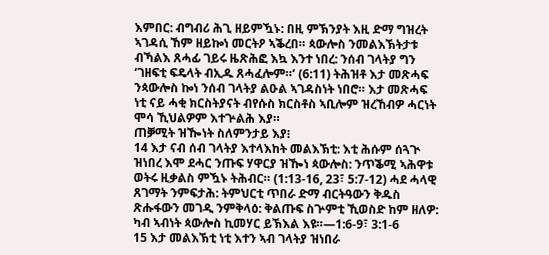እምበር: ብግብሪ ሕጊ ዘይምዃኑ: በዚ ምኽንያት እዚ ድማ ግዝረት ኣገዳሲ ኸም ዘይኰነ መርትዖ ኣቕረበ። ጳውሎስ ንመልእኽትታቱ ብኻልእ ጸሓፊ ገይሩ ዜጽሕፎ እኳ እንተ ነበረ: ንሰብ ገላትያ ግን ‘ገዘፍቲ ፍዴላት ብኢዱ ጸሓፈሎም።’ (6:11) ትሕዝቶ እታ መጽሓፍ ንጳውሎስ ኰነ ንሰብ ገላትያ ልዑል ኣገዳስነት ነበሮ። እታ መጽሓፍ ነቲ ናይ ሓቂ ክርስትያናት ብየሱስ ክርስቶስ ኣቢሎም ዝረኸብዎ ሓርነት ሞሳ ኺህልዎም እተጕልሕ እያ።
ጠቓሚት ዝዀነት ስለምንታይ እያ፧
14 እታ ናብ ሰብ ገላትያ እተላእከት መልእኽቲ: እቲ ሕሱም ሰጓጒ ዝነበረ እሞ ደሓር ንጡፍ ሃዋርያ ዝዀነ ጳውሎስ: ንጥቕሚ ኣሕዋቱ ወትሩ ዚቃልስ ምዃኑ ትሕብር። (1:13-16, 23፣ 5:7-12) ሓደ ሓላዊ ጸገማት ንምፍታሕ: ትምህርቲ ጥበራ ድማ ብርትዓውን ቅዱስ ጽሑፋውን መገዲ ንምቅላዕ: ቅልጡፍ ስጕምቲ ኺወስድ ከም ዘለዎ: ካብ ኣብነት ጳውሎስ ኪመሃር ይኽእል እዩ።—1:6-9፣ 3:1-6
15 እታ መልእኽቲ ነቲ እተን ኣብ ገላትያ ዝነበራ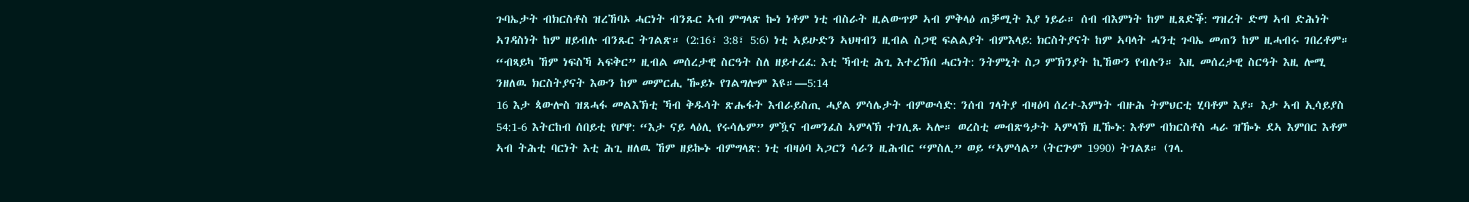ጉባኤታት ብክርስቶስ ዝረኸባኦ ሓርነት ብንጹር ኣብ ምግላጽ ኰነ ነቶም ነቲ ብስራት ዚልውጥዎ ኣብ ምቅላዕ ጠቓሚት እያ ነይራ። ሰብ ብእምነት ከም ዚጸድቕ: ግዝረት ድማ ኣብ ድሕነት ኣገዳስነት ከም ዘይብሉ ብንጹር ትገልጽ። (2:16፣ 3:8፣ 5:6) ነቲ ኣይሁድን ኣህዛብን ዚብል ስጋዊ ፍልልያት ብምእላይ: ክርስትያናት ከም ኣባላት ሓንቲ ጉባኤ መጠን ከም ዚሓብሩ ገበረቶም። “ብጻይካ ኸም ነፍስኻ ኣፍቅር” ዚብል መሰረታዊ ስርዓት ስለ ዘይተረፈ: እቲ ኻብቲ ሕጊ እተረኽበ ሓርነት: ንትምኒት ስጋ ምኽንያት ኪኸውን የብሉን። እዚ መሰረታዊ ስርዓት እዚ ሎሚ ንዘለዉ ክርስትያናት እውን ከም መምርሒ ዀይኑ የገልግሎም እዩ።—5:14
16 እታ ጳውሎስ ዝጸሓፋ መልእኽቲ ኻብ ቅዱሳት ጽሑፋት እብራይስጢ ሓያል ምሳሌታት ብምውሳድ: ንሰብ ገላትያ ብዛዕባ ሰረተ-እምነት ብዙሕ ትምህርቲ ሂባቶም እያ። እታ ኣብ ኢሳይያስ 54:1-6 እትርከብ ሰበይቲ የሆዋ: “እታ ናይ ላዕሊ የሩሳሌም” ምዃና ብመንፈስ ኣምላኽ ተገሊጹ ኣሎ። ወረስቲ መብጽዓታት ኣምላኽ ዚዀኑ: እቶም ብክርስቶስ ሓራ ዝዀኑ ደኣ እምበር እቶም ኣብ ትሕቲ ባርነት እቲ ሕጊ ዘለዉ ኸም ዘይኰኑ ብምግላጽ: ነቲ ብዛዕባ ኣጋርን ሳራን ዚሕብር “ምስሊ” ወይ “ኣምሳል” (ትርጕም 1990) ትገልጾ። (ገላ.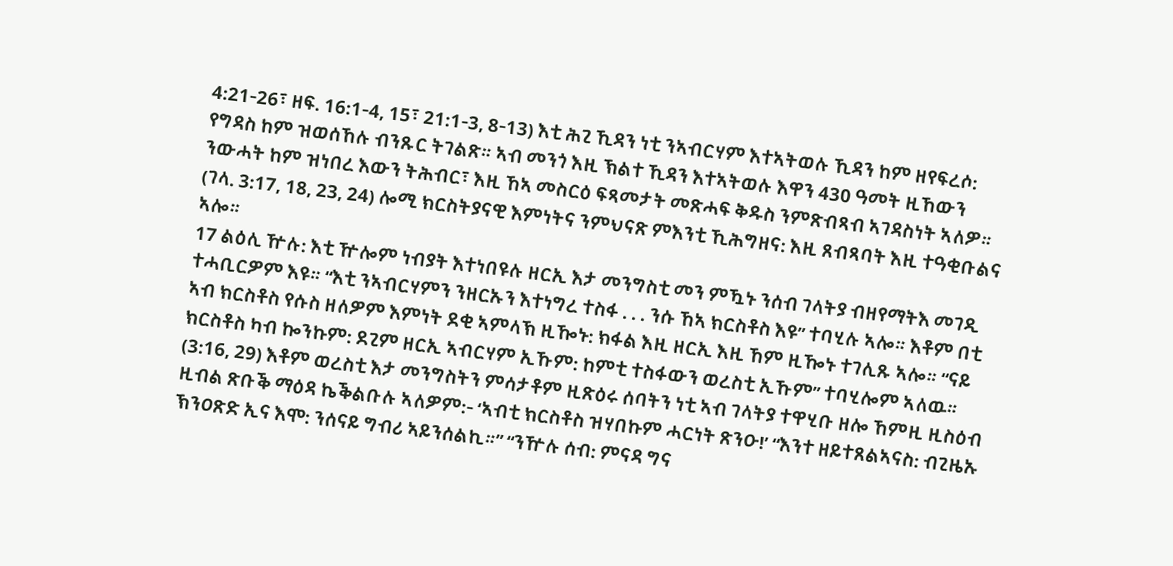4:21-26፣ ዘፍ. 16:1-4, 15፣ 21:1-3, 8-13) እቲ ሕጊ ኺዳን ነቲ ንኣብርሃም እተኣትወሉ ኺዳን ከም ዘየፍረሶ: የግዳስ ከም ዝወሰኸሉ ብንጹር ትገልጽ። ኣብ መንጎ እዚ ኽልተ ኺዳን እተኣትወሉ እዋን 430 ዓመት ዚኸውን ንውሓት ከም ዝነበረ እውን ትሕብር፣ እዚ ኸኣ መስርዕ ፍጻመታት መጽሓፍ ቅዱስ ንምጽብጻብ ኣገዳስነት ኣለዎ። (ገላ. 3:17, 18, 23, 24) ሎሚ ክርስትያናዊ እምነትና ንምህናጽ ምእንቲ ኺሕግዘና: እዚ ጸብጻባት እዚ ተዓቂቡልና ኣሎ።
17 ልዕሊ ዅሉ: እቲ ዅሎም ነብያት እተነበዩሉ ዘርኢ እታ መንግስቲ መን ምዃኑ ንሰብ ገላትያ ብዘየማትእ መገዲ ተሓቢርዎም እዩ። “እቲ ንኣብርሃምን ንዘርኡን እተነግረ ተስፋ . . . ንሱ ኸኣ ክርስቶስ እዩ” ተባሂሉ ኣሎ። እቶም በቲ ኣብ ክርስቶስ የሱስ ዘለዎም እምነት ደቂ ኣምላኽ ዚዀኑ: ክፋል እዚ ዘርኢ እዚ ኸም ዚዀኑ ተገሊጹ ኣሎ። “ናይ ክርስቶስ ካብ ኰንኩም: ደጊም ዘርኢ ኣብርሃም ኢኹም: ከምቲ ተስፋውን ወረስቲ ኢኹም” ተባሂሎም ኣለዉ። (3:16, 29) እቶም ወረስቲ እታ መንግስትን ምሳታቶም ዚጽዕሩ ሰባትን ነቲ ኣብ ገላትያ ተዋሂቡ ዘሎ ኸምዚ ዚስዕብ ዚብል ጽቡቕ ማዕዳ ኬቕልቡሉ ኣለዎም:- ‘ኣብቲ ክርስቶስ ዝሃበኩም ሓርነት ጽንዑ!’ “እንተ ዘይተጸልኣናስ: ብጊዜኡ ኽንዐጽድ ኢና እሞ: ንሰናይ ግብሪ ኣይንሰልኪ።” “ንዅሉ ሰብ: ምናዳ ግና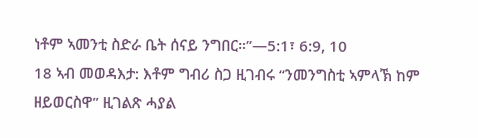ነቶም ኣመንቲ ስድራ ቤት ሰናይ ንግበር።”—5:1፣ 6:9, 10
18 ኣብ መወዳእታ: እቶም ግብሪ ስጋ ዚገብሩ “ንመንግስቲ ኣምላኽ ከም ዘይወርስዋ” ዚገልጽ ሓያል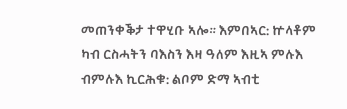መጠንቀቕታ ተዋሂቡ ኣሎ። እምበኣር: ኵላቶም ካብ ርስሓትን ባእስን እዛ ዓለም እዚኣ ምሉእ ብምሉእ ኪርሕቁ: ልቦም ድማ ኣብቲ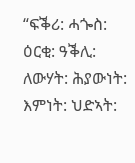“ፍቕሪ: ሓጐስ: ዕርቂ: ዓቕሊ: ለውሃት: ሕያውነት: እምነት: ህድኣት: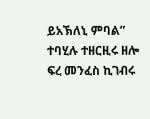ይአኽለኒ ምባል” ተባሂሉ ተዘርዚሩ ዘሎ ፍረ መንፈስ ኪገብሩ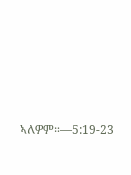ኣለዎም።—5:19-23